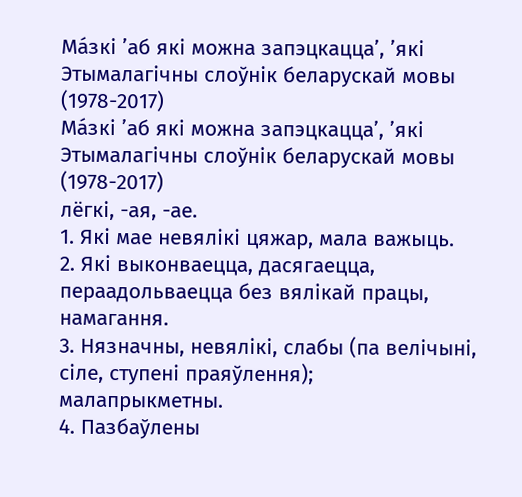Ма́зкі ’аб які можна запэцкацца’, ’які
Этымалагічны слоўнік беларускай мовы (1978-2017)
Ма́зкі ’аб які можна запэцкацца’, ’які
Этымалагічны слоўнік беларускай мовы (1978-2017)
лёгкі, -ая, -ае.
1. Які мае невялікі цяжар, мала важыць.
2. Які выконваецца, дасягаецца, пераадольваецца без вялікай працы, намагання.
3. Нязначны, невялікі, слабы (па велічыні, сіле, ступені праяўлення); малапрыкметны.
4. Пазбаўлены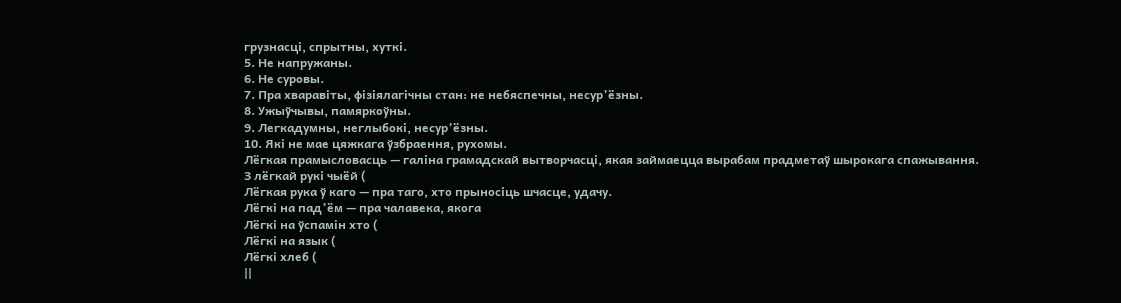грузнасці, спрытны, хуткі.
5. Не напружаны.
6. Не суровы.
7. Пра хваравіты, фізіялагічны стан: не небяспечны, несур’ёзны.
8. Ужыўчывы, памяркоўны.
9. Легкадумны, неглыбокі, несур’ёзны.
10. Які не мае цяжкага ўзбраення, рухомы.
Лёгкая прамысловасць — галіна грамадскай вытворчасці, якая займаецца вырабам прадметаў шырокага спажывання.
З лёгкай рукі чыёй (
Лёгкая рука ў каго — пра таго, хто прыносіць шчасце, удачу.
Лёгкі на пад’ём — пра чалавека, якога
Лёгкі на ўспамін хто (
Лёгкі на язык (
Лёгкі хлеб (
||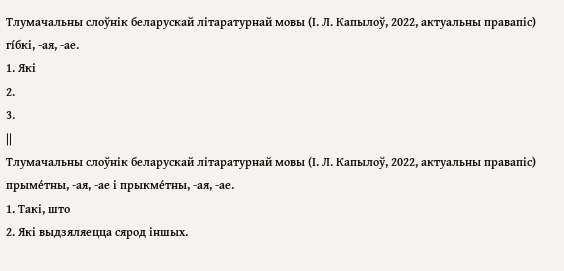Тлумачальны слоўнік беларускай літаратурнай мовы (І. Л. Капылоў, 2022, актуальны правапіс)
гі́бкі, -ая, -ае.
1. Які
2.
3.
||
Тлумачальны слоўнік беларускай літаратурнай мовы (І. Л. Капылоў, 2022, актуальны правапіс)
прыме́тны, -ая, -ае і прыкме́тны, -ая, -ае.
1. Такі, што
2. Які выдзяляецца сярод іншых.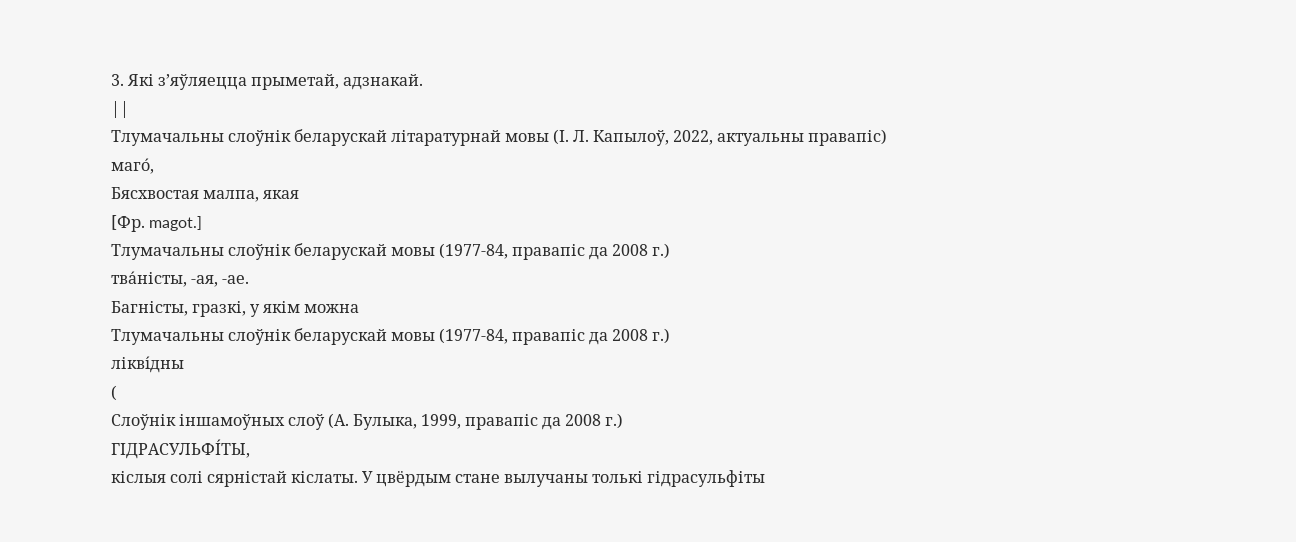3. Які з’яўляецца прыметай, адзнакай.
||
Тлумачальны слоўнік беларускай літаратурнай мовы (І. Л. Капылоў, 2022, актуальны правапіс)
маго́,
Бясхвостая малпа, якая
[Фр. magot.]
Тлумачальны слоўнік беларускай мовы (1977-84, правапіс да 2008 г.)
тва́ністы, ‑ая, ‑ае.
Багністы, гразкі, у якім можна
Тлумачальны слоўнік беларускай мовы (1977-84, правапіс да 2008 г.)
лікві́дны
(
Слоўнік іншамоўных слоў (А. Булыка, 1999, правапіс да 2008 г.)
ГІДРАСУЛЬФІ́ТЫ,
кіслыя солі сярністай кіслаты. У цвёрдым стане вылучаны толькі гідрасульфіты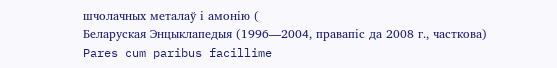шчолачных металаў і амонію (
Беларуская Энцыклапедыя (1996—2004, правапіс да 2008 г., часткова)
Pares cum paribus facillime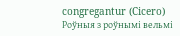congregantur (Cicero)
Роўныя з роўнымі вельмі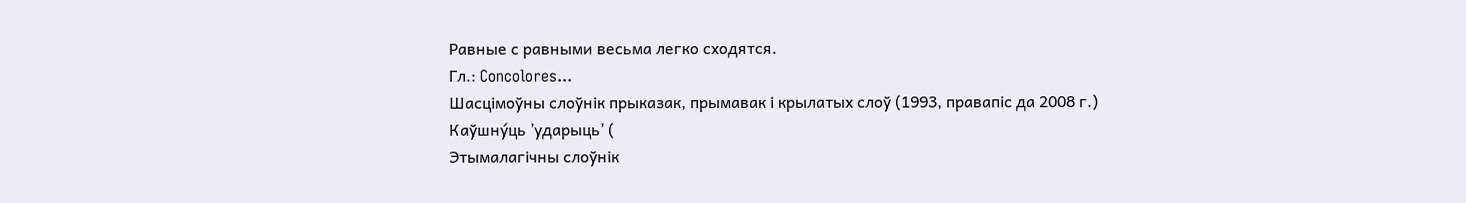Равные с равными весьма легко сходятся.
Гл.: Concolores...
Шасцімоўны слоўнік прыказак, прымавак і крылатых слоў (1993, правапіс да 2008 г.)
Каўшну́ць ’ударыць’ (
Этымалагічны слоўнік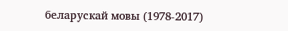беларускай мовы (1978-2017)